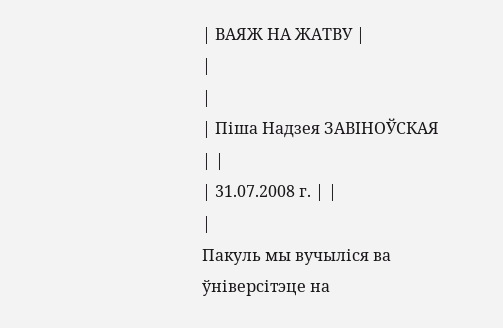| ВАЯЖ НА ЖАТВУ |
|
|
| Піша Надзея ЗАВІНОЎСКАЯ | |
| 31.07.2008 г. | |
|
Пакуль мы вучыліся ва ўніверсітэце на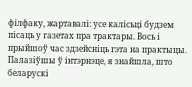філфаку, жартавалі: усе калісьці будзем пісаць у газетах пра трактары. Вось і прыйшоў час здзейсніць гэта на практыцы. Палазіўшы ў інтэрнэце, я знайшла, што беларускі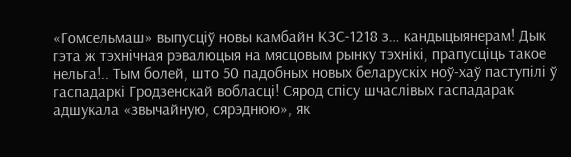«Гомсельмаш» выпусціў новы камбайн КЗС-1218 з… кандыцыянерам! Дык гэта ж тэхнічная рэвалюцыя на мясцовым рынку тэхнікі, прапусціць такое нельга!.. Тым болей, што 50 падобных новых беларускіх ноў-хаў паступілі ў гаспадаркі Гродзенскай вобласці! Сярод спісу шчаслівых гаспадарак адшукала «звычайную, сярэднюю», як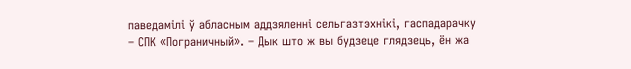паведамілі ў абласным аддзяленні сельгазтэхнікі, гаспадарачку – СПК «Пограничный». – Дык што ж вы будзеце глядзець, ён жа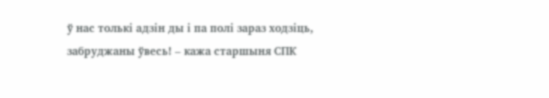ў нас толькі адзін ды і па полі зараз ходзіць, забруджаны ўвесь! – кажа старшыня СПК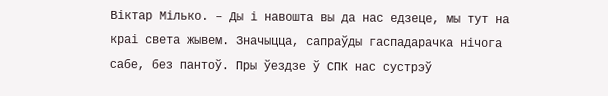Віктар Мілько. – Ды і навошта вы да нас едзеце, мы тут на краі света жывем. Значыцца, сапраўды гаспадарачка нічога сабе, без пантоў. Пры ўездзе ў СПК нас сустрэў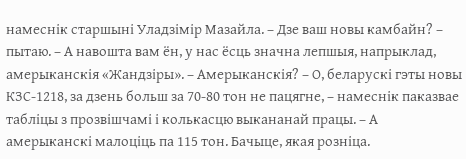намеснік старшыні Уладзімір Мазайла. – Дзе ваш новы камбайн? – пытаю. – А навошта вам ён, у нас ёсць значна лепшыя, напрыклад, амерыканскія «Жандзіры». – Амерыканскія? – О, беларускі гэты новы КЗС-1218, за дзень больш за 70-80 тон не пацягне, – намеснік паказвае табліцы з прозвішчамі і колькасцю выкананай працы. – А амерыканскі малоціць па 115 тон. Бачыце, якая розніца.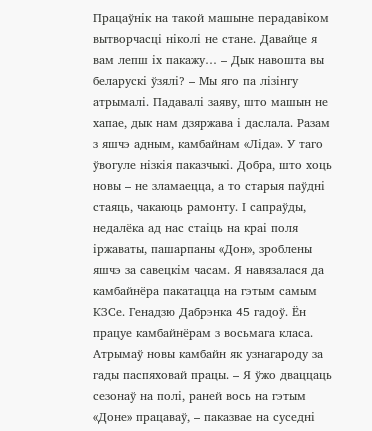Працаўнік на такой машыне перадавіком вытворчасці ніколі не стане. Давайце я вам лепш іх пакажу… – Дык навошта вы беларускі ўзялі? – Мы яго па лізінгу атрымалі. Падавалі заяву, што машын не хапае, дык нам дзяржава і даслала. Разам з яшчэ адным, камбайнам «Ліда». У таго ўвогуле нізкія паказчыкі. Добра, што хоць новы – не зламаецца, а то старыя паўдні стаяць, чакаюць рамонту. І сапраўды, недалёка ад нас стаіць на краі поля іржаваты, пашарпаны «Дон», зроблены яшчэ за савецкім часам. Я навязалася да камбайнёра пакатацца на гэтым самым КЗСе. Генадзю Дабрэнка 45 гадоў. Ён працуе камбайнёрам з восьмага класа. Атрымаў новы камбайн як узнагароду за гады паспяховай працы. – Я ўжо дваццаць сезонаў на полі, раней вось на гэтым «Доне» працаваў, – паказвае на суседні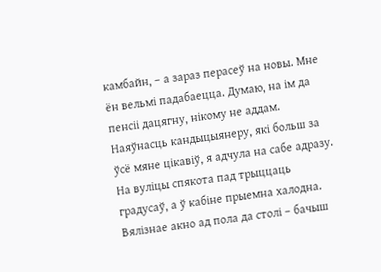камбайн, – а зараз перасеў на новы. Мне ён вельмі падабаецца. Думаю, на ім да пенсіі дацягну, нікому не аддам. Наяўнасць кандыцыянеру, які больш за ўсё мяне цікавіў, я адчула на сабе адразу. На вуліцы спякота пад трыццаць градусаў, а ў кабіне прыемна халодна. Вялізнае акно ад пола да столі – бачыш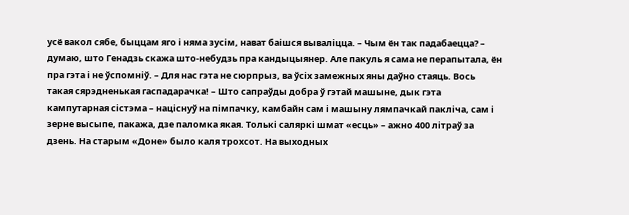усё вакол сябе, быццам яго і няма зусім, нават баішся вываліцца. – Чым ён так падабаецца? – думаю, што Генадзь скажа што-небудзь пра кандыцыянер. Але пакуль я сама не перапытала, ён пра гэта і не ўспомніў. – Для нас гэта не сюрпрыз, ва ўсіх замежных яны даўно стаяць. Вось такая сярэдненькая гаспадарачка! – Што сапраўды добра ў гэтай машыне, дык гэта кампутарная сістэма – націснуў на пімпачку, камбайн сам і машыну лямпачкай пакліча, сам і зерне высыпе, пакажа, дзе паломка якая. Толькі саляркі шмат «есць» – ажно 400 літраў за дзень. На старым «Доне» было каля трохсот. На выходных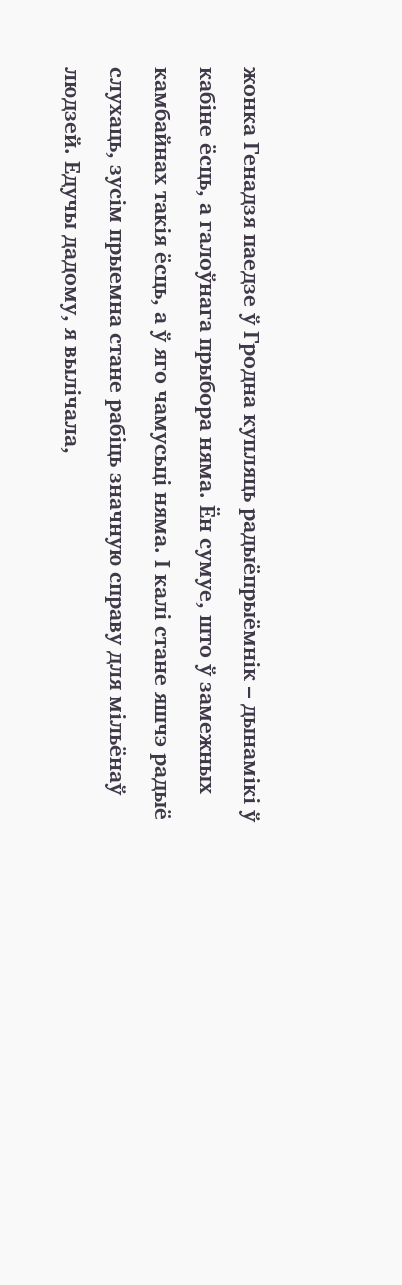жонка Генадзя паедзе ў Гродна купляць радыёпрыёмнік – дынамікі ў кабіне ёсць, а галоўнага прыбора няма. Ён сумуе, што ў замежных камбайнах такія ёсць, а ў яго чамусьці няма. І калі стане яшчэ радыё слухаць, зусім прыемна стане рабіць значную справу для мільёнаў людзей. Едучы дадому, я вылічала,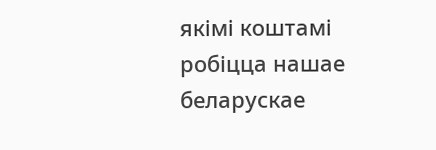якімі коштамі робіцца нашае беларускае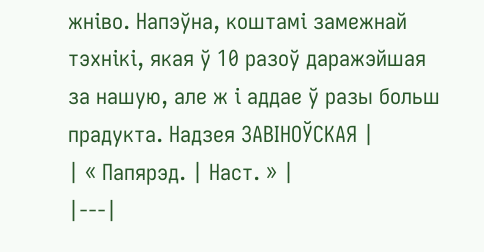жніво. Напэўна, коштамі замежнай тэхнікі, якая ў 10 разоў даражэйшая за нашую, але ж і аддае ў разы больш прадукта. Надзея ЗАВІНОЎСКАЯ |
| « Папярэд. | Наст. » |
|---|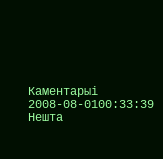Каментарыi
2008-08-0100:33:39 Нешта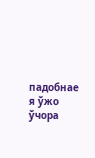падобнае я ўжо ўчора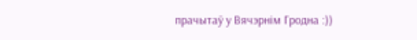прачытаў у Вячэрнім Гродна :))